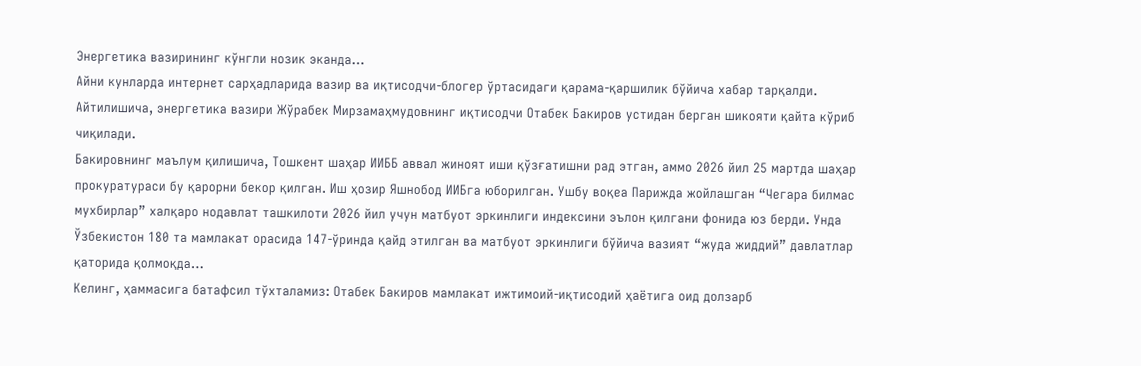Энергетика вазирининг кўнгли нозик эканда…
Айни кунларда интернет сарҳадларида вазир ва иқтисодчи-блогер ўртасидаги қарама-қаршилик бўйича хабар тарқалди. Айтилишича, энергетика вазири Жўрабек Мирзамаҳмудовнинг иқтисодчи Отабек Бакиров устидан берган шикояти қайта кўриб чиқилади.
Бакировнинг маълум қилишича, Тошкент шаҳар ИИББ аввал жиноят иши қўзғатишни рад этган, аммо 2026 йил 25 мартда шаҳар прокуратураси бу қарорни бекор қилган. Иш ҳозир Яшнобод ИИБга юборилган. Ушбу воқеа Парижда жойлашган “Чегара билмас мухбирлар” халқаро нодавлат ташкилоти 2026 йил учун матбуот эркинлиги индексини эълон қилгани фонида юз берди. Унда Ўзбекистон 180 та мамлакат орасида 147-ўринда қайд этилган ва матбуот эркинлиги бўйича вазият “жуда жиддий” давлатлар қаторида қолмоқда…
Келинг, ҳаммасига батафсил тўхталамиз: Отабек Бакиров мамлакат ижтимоий-иқтисодий ҳаётига оид долзарб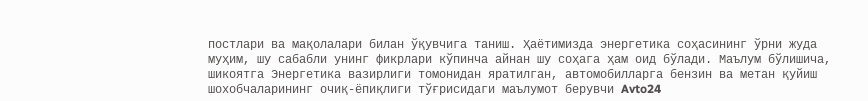постлари ва мақолалари билан ўқувчига таниш. Ҳаётимизда энергетика соҳасининг ўрни жуда муҳим, шу сабабли унинг фикрлари кўпинча айнан шу соҳага ҳам оид бўлади. Маълум бўлишича, шикоятга Энергетика вазирлиги томонидан яратилган, автомобилларга бензин ва метан қуйиш шохобчаларининг очиқ-ёпиқлиги тўғрисидаги маълумот берувчи Avto24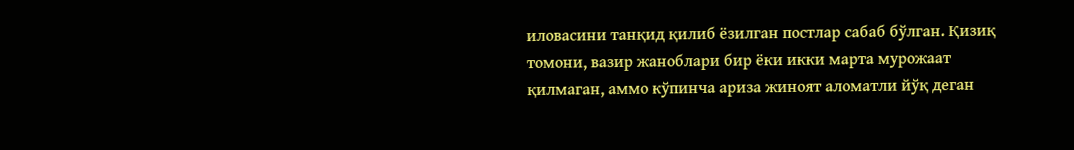иловасини танқид қилиб ёзилган постлар сабаб бўлган. Қизиқ томони, вазир жаноблари бир ёки икки марта мурожаат қилмаган, аммо кўпинча ариза жиноят аломатли йўқ деган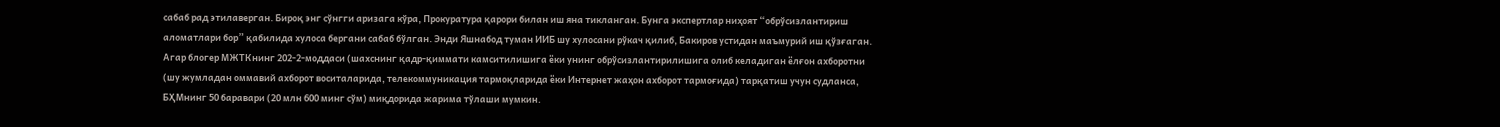сабаб рад этилаверган. Бироқ энг сўнгги аризага кўра, Прокуратура қарори билан иш яна тикланган. Бунга экспертлар ниҳоят “обрўсизлантириш аломатлари бор” қабилида хулоса бергани сабаб бўлган. Энди Яшнабод туман ИИБ шу хулосани рўкач қилиб, Бакиров устидан маъмурий иш қўзғаган. Агар блогер МЖТКнинг 202-2-моддаси (шахснинг қадр-қиммати камситилишига ёки унинг обрўсизлантирилишига олиб келадиган ёлғон ахборотни (шу жумладан оммавий ахборот воситаларида, телекоммуникация тармоқларида ёки Интернет жаҳон ахборот тармоғида) тарқатиш учун судланса, БҲМнинг 50 баравари (20 млн 600 минг сўм) миқдорида жарима тўлаши мумкин.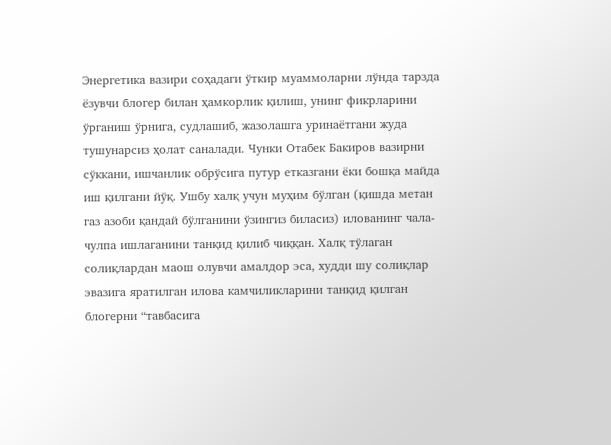Энергетика вазири соҳадаги ўткир муаммоларни лўнда тарзда ёзувчи блогер билан ҳамкорлик қилиш, унинг фикрларини ўрганиш ўрнига, судлашиб, жазолашга уринаётгани жуда тушунарсиз ҳолат саналади. Чунки Отабек Бакиров вазирни сўккани, ишчанлик обрўсига путур етказгани ёки бошқа майда иш қилгани йўқ. Ушбу халқ учун муҳим бўлган (қишда метан газ азоби қандай бўлганини ўзингиз биласиз) илованинг чала-чулпа ишлаганини танқид қилиб чиққан. Халқ тўлаган солиқлардан маош олувчи амалдор эса, худди шу солиқлар эвазига яратилган илова камчиликларини танқид қилган блогерни “тавбасига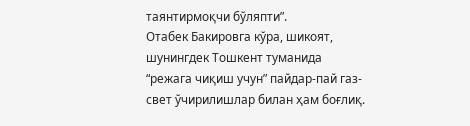таянтирмоқчи бўляпти”.
Отабек Бакировга кўра, шикоят, шунингдек Тошкент туманида “режага чиқиш учун” пайдар-пай газ-свет ўчирилишлар билан ҳам боғлиқ.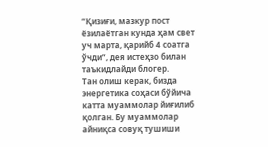“Қизиғи, мазкур пост ёзилаётган кунда ҳам свет уч марта, қарийб 4 соатга ўчди”, дея истеҳзо билан таъкидлайди блогер.
Тан олиш керак, бизда энергетика соҳаси бўйича катта муаммолар йиғилиб қолган. Бу муаммолар айниқса совуқ тушиши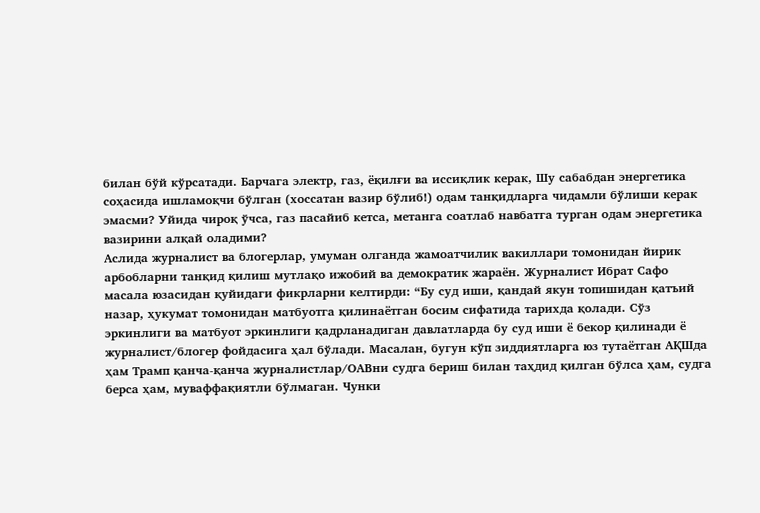билан бўй кўрсатади. Барчага электр, газ, ёқилғи ва иссиқлик керак, Шу сабабдан энергетика соҳасида ишламоқчи бўлган (хоссатан вазир бўлиб!) одам танқидларга чидамли бўлиши керак эмасми? Уйида чироқ ўчса, газ пасайиб кетса, метанга соатлаб навбатга турган одам энергетика вазирини алқай оладими?
Аслида журналист ва блогерлар, умуман олганда жамоатчилик вакиллари томонидан йирик арбобларни танқид қилиш мутлақо ижобий ва демократик жараён. Журналист Ибрат Сафо масала юзасидан қуйидаги фикрларни келтирди: “Бу суд иши, қандай якун топишидан қатъий назар, ҳукумат томонидан матбуотга қилинаётган босим сифатида тарихда қолади. Сўз эркинлиги ва матбуот эркинлиги қадрланадиган давлатларда бу суд иши ё бекор қилинади ё журналист/блогер фойдасига ҳал бўлади. Масалан, бугун кўп зиддиятларга юз тутаётган АҚШда ҳам Трамп қанча-қанча журналистлар/ОАВни судга бериш билан таҳдид қилган бўлса ҳам, судга берса ҳам, муваффақиятли бўлмаган. Чунки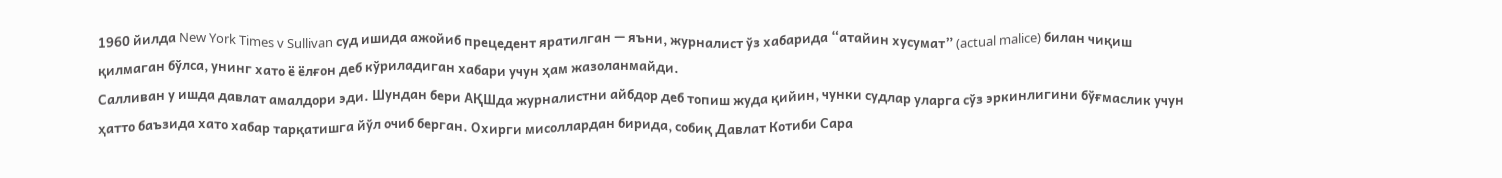1960 йилда New York Times v Sullivan суд ишида ажойиб прецедент яратилган — яъни, журналист ўз хабарида “атайин хусумат” (actual malice) билан чиқиш қилмаган бўлса, унинг хато ё ёлғон деб кўриладиган хабари учун ҳам жазоланмайди.
Салливан у ишда давлат амалдори эди. Шундан бери АҚШда журналистни айбдор деб топиш жуда қийин, чунки судлар уларга сўз эркинлигини бўғмаслик учун ҳатто баъзида хато хабар тарқатишга йўл очиб берган. Охирги мисоллардан бирида, собиқ Давлат Котиби Сара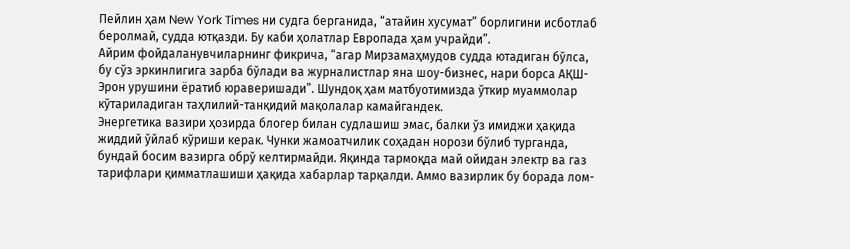Пейлин ҳам New York Times ни судга берганида, “атайин хусумат” борлигини исботлаб беролмай, судда ютқазди. Бу каби ҳолатлар Европада ҳам учрайди”.
Айрим фойдаланувчиларнинг фикрича, “агар Мирзамаҳмудов судда ютадиган бўлса, бу сўз эркинлигига зарба бўлади ва журналистлар яна шоу-бизнес, нари борса АҚШ-Эрон урушини ёратиб юраверишади”. Шундоқ ҳам матбуотимизда ўткир муаммолар кўтариладиган таҳлилий-танқидий мақолалар камайгандек.
Энергетика вазири ҳозирда блогер билан судлашиш эмас, балки ўз имиджи ҳақида жиддий ўйлаб кўриши керак. Чунки жамоатчилик соҳадан норози бўлиб турганда, бундай босим вазирга обрў келтирмайди. Яқинда тармоқда май ойидан электр ва газ тарифлари қимматлашиши ҳақида хабарлар тарқалди. Аммо вазирлик бу борада лом-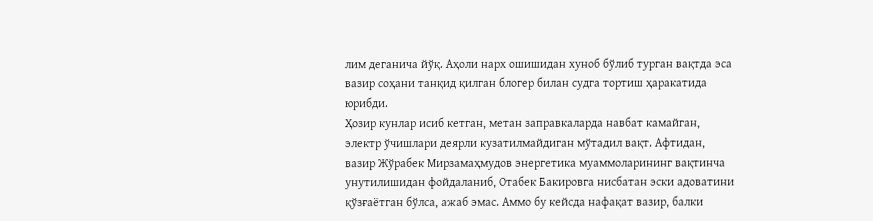лим деганича йўқ. Аҳоли нарх ошишидан хуноб бўлиб турган вақтда эса вазир соҳани танқид қилган блогер билан судга тортиш ҳаракатида юрибди.
Ҳозир кунлар исиб кетган, метан заправкаларда навбат камайган, электр ўчишлари деярли кузатилмайдиган мўтадил вақт. Афтидан, вазир Жўрабек Мирзамаҳмудов энергетика муаммоларининг вақтинча унутилишидан фойдаланиб, Отабек Бакировга нисбатан эски адоватини қўзғаётган бўлса, ажаб эмас. Аммо бу кейсда нафақат вазир, балки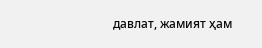давлат, жамият ҳам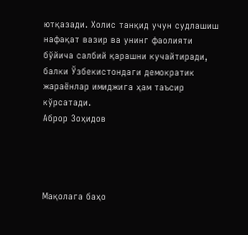ютқазади. Холис танқид учун судлашиш нафақат вазир ва унинг фаолияти бўйича салбий қарашни кучайтиради, балки Ўзбекистондаги демократик жараёнлар имиджига ҳам таъсир кўрсатади.
Аброр Зоҳидов




Mақолага баҳо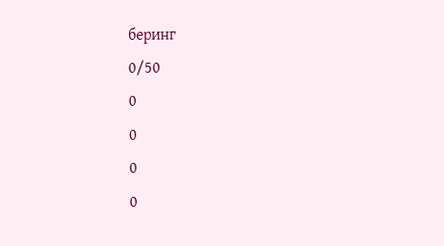беринг
0/50
0
0
0
0